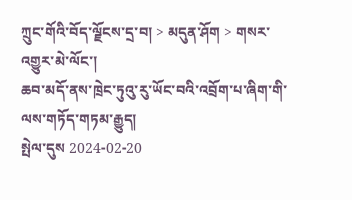ཀྲུང་གོའི་བོད་ལྗོངས་དྲ་བ། > མདུན་ཤོག > གསར་འགྱུར་མེ་ལོང་།
ཆབ་མདོ་ནས་ཁྲེང་ཏུའུ་རུ་ཡོང་བའི་འབྲོག་པ་ཞིག་གི་ལས་གཏོད་གཏམ་རྒྱུད།
སྤེལ་དུས 2024-02-20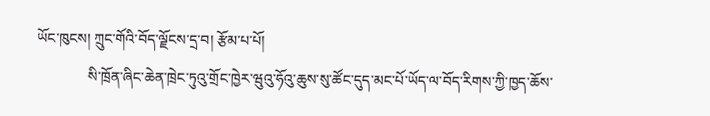ཡོང་ཁུངས། ཀྲུང་གོའི་བོད་ལྗོངས་དྲ་བ། རྩོམ་པ་པོ།
              སི་ཁྲོན་ཞིང་ཆེན་ཁྲེང་ཏུའུ་གྲོང་ཁྱེར་ཝུའུ་ཧོའུ་ཆུས་སུ་ཚོང་དུད་མང་པོ་ཡོད་ལ་བོད་རིགས་ཀྱི་ཁྱད་ཆོས་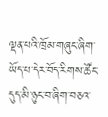ལྡན་པའི་ཁྲོམ་གཞུང་ཞིག་ཡོད་པ་དེར་བོད་རིགས་ཚོང་དུད་མི་ཉུང་བ་ཞིག་བཅའ་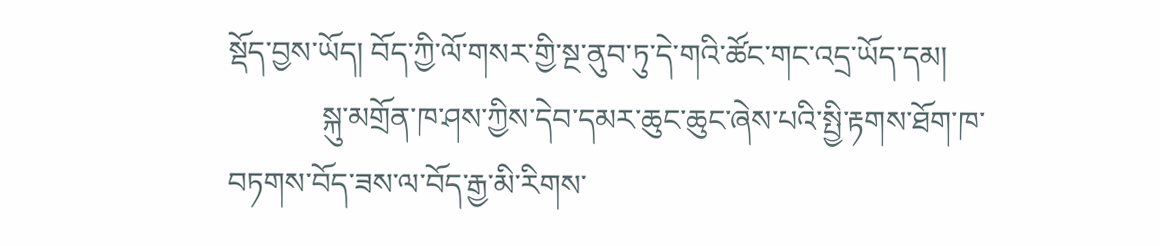སྡོད་བྱས་ཡོད། བོད་ཀྱི་ལོ་གསར་གྱི་སྔ་ནུབ་ཏུ་དེ་གའི་ཚོང་གང་འདྲ་ཡོད་དམ།
            སྐུ་མགྲོན་ཁ་ཤས་ཀྱིས་དེབ་དམར་ཆུང་ཆུང་ཞེས་པའི་སྤྱི་རྟགས་ཐོག་ཁ་བཏགས་བོད་ཟས་ལ་བོད་རྒྱ་མི་རིགས་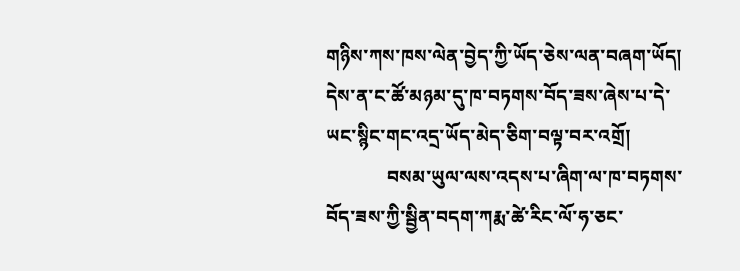གཉིས་ཀས་ཁས་ལེན་བྱེད་ཀྱི་ཡོད་ཅེས་ལན་བཞག་ཡོད། དེས་ན་ང་ཚོ་མཉམ་དུ་ཁ་བཏགས་བོད་ཟས་ཞེས་པ་དེ་ཡང་སྙིང་གང་འདྲ་ཡོད་མེད་ཅིག་བལྟ་བར་འགྲོ།
             བསམ་ཡུལ་ལས་འདས་པ་ཞིག་ལ་ཁ་བཏགས་བོད་ཟས་ཀྱི་སྦྱིན་བདག་ཀརྨ་ཚེ་རིང་ལོ་ཧ་ཅང་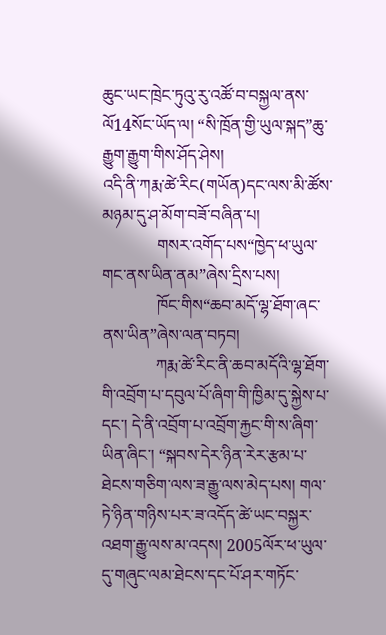ཆུང་ཡང་ཁྲེང་ཏུའུ་རུ་འཚོ་བ་བསྐྱལ་ནས་ལོ14སོང་ཡོད་ལ། “སི་ཁྲོན་གྱི་ཡུལ་སྐད”ཆུ་རྒྱུག་རྒྱུག་གིས་ཤོད་ཤེས།
འདི་ནི་ཀརྨ་ཚེ་རིང(གཡོན)དང་ལས་མི་ཚོས་མཉམ་དུ་ཤ་མོག་བཟོ་བཞིན་པ།
             གསར་འགོད་པས“ཁྱེད་ཕ་ཡུལ་གང་ནས་ཡིན་ནམ”ཞེས་དྲིས་པས།
             ཁོང་གིས“ཆབ་མདོ་ལྷ་ཐོག་ཞང་ནས་ཡིན”ཞེས་ལན་བཏབ།
             ཀརྨ་ཚེ་རིང་ནི་ཆབ་མདོའི་ལྷ་ཐོག་གི་འབྲོག་པ་དབུལ་པོ་ཞིག་གི་ཁྱིམ་དུ་སྐྱེས་པ་དང་། དེ་ནི་འབྲོག་པ་འབྲོག་རྐྱང་གི་ས་ཞིག་ཡིན་ཞིང་། “སྐབས་དེར་ཉིན་རེར་རྩམ་པ་ཐེངས་གཅིག་ལས་ཟ་རྒྱུ་ལས་མེད་པས། གལ་ཏེ་ཉིན་གཉིས་པར་ཟ་འདོད་ཚེ་ཡང་བསྐྱར་འཐག་རྒྱུ་ལས་མ་འདས། 2005ལོར་ཕ་ཡུལ་དུ་གཞུང་ལམ་ཐེངས་དང་པོ་ཤར་གཏོང་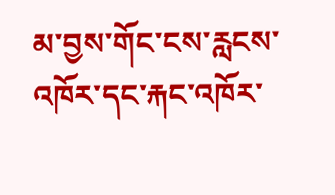མ་བྱས་གོང་ངས་རླངས་འཁོར་དང་རྐང་འཁོར་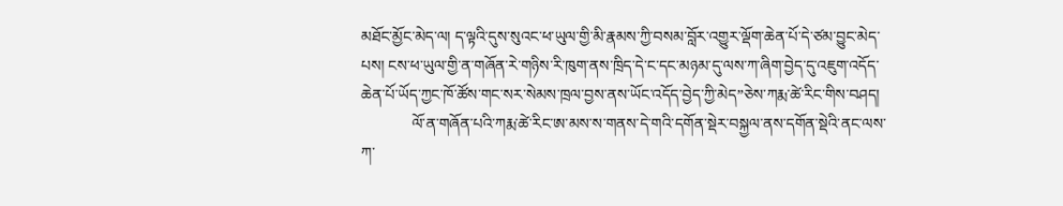མཐོང་མྱོང་མེད་ལ། ད་ལྟའི་དུས་སུའང་ཕ་ཡུལ་གྱི་མི་རྣམས་ཀྱི་བསམ་བློར་འགྱུར་ལྡོག་ཆེན་པོ་དེ་ཙམ་བྱུང་མེད་པས། ངས་ཕ་ཡུལ་གྱི་ན་གཞོན་རེ་གཉིས་རི་ཁུག་ནས་ཁྲིད་དེ་ང་དང་མཉམ་དུ་ལས་ཀ་ཞིག་བྱེད་དུ་འཇུག་འདོད་ཆེན་པོ་ཡོད་ཀྱང་ཁོ་ཚོས་གང་སར་སེམས་ཁྲལ་བྱས་ནས་ཡོང་འདོད་བྱེད་ཀྱི་མེད”ཅེས་ཀརྨ་ཚེ་རིང་གིས་བཤད།
             ལོ་ན་གཞོན་པའི་ཀརྨ་ཚེ་རིང་ཨ་མས་ས་གནས་དེ་གའི་དགོན་སྡེར་བསྐྱལ་ནས་དགོན་སྡེའི་ནང་ལས་ཀ་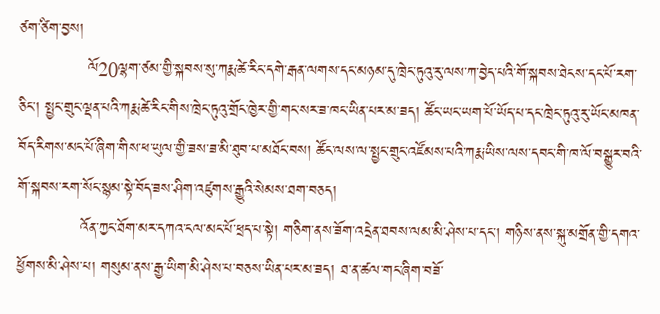ཙག་ཙིག་བྱས།
             ལོ20ལྷག་ཙམ་གྱི་སྐབས་སུ་ཀརྨ་ཚེ་རིང་དགེ་རྒན་ལགས་དང་མཉམ་དུ་ཁྲེང་ཏུའུ་རུ་ལས་ཀ་བྱེད་པའི་གོ་སྐབས་ཐེངས་དང་པོ་རག་ཅིང་། སྤྱང་གྲུང་ལྡན་པའི་ཀརྨ་ཚེ་རིང་གིས་ཁྲེང་ཏུའུ་གྲོང་ཁྱེར་གྱི་གང་སར་ཟ་ཁང་ཡིན་པར་མ་ཟད། ཚོང་ཡང་ཡག་པོ་ཡོད་པ་དང་ཁྲེང་ཏུའུ་རུ་ཡོང་མཁན་བོད་རིགས་མང་པོ་ཞིག་གིས་ཕ་ཡུལ་གྱི་ཟས་ཟ་མི་ཐུབ་པ་མཐོང་བས། ཚོང་ལས་ལ་སྤྱང་གྲུང་འཛོམས་པའི་ཀརྨ་ཡིས་ལས་དབང་གི་ཁ་ལོ་བསྒྱུར་བའི་གོ་སྐབས་རག་སོང་སྙམ་སྟེ་བོད་ཟས་ཤིག་འཛུགས་རྒྱུའི་སེམས་ཐག་བཅད།
            འོན་ཀྱང་ཐོག་མར་དཀའ་ངལ་མང་པོ་ཕྲད་པ་སྟེ། གཅིག་ནས་ཟོག་འདྲེན་ཐབས་ལམ་མི་ཤེས་པ་དང་། གཉིས་ནས་སྐུ་མགྲོན་གྱི་དགའ་ཕྱོགས་མི་ཤེས་པ། གསུམ་ནས་རྒྱ་ཡིག་མི་ཤེས་པ་བཅས་ཡིན་པར་མ་ཟད། ཐ་ན་ཚལ་གང་ཞིག་བཟོ་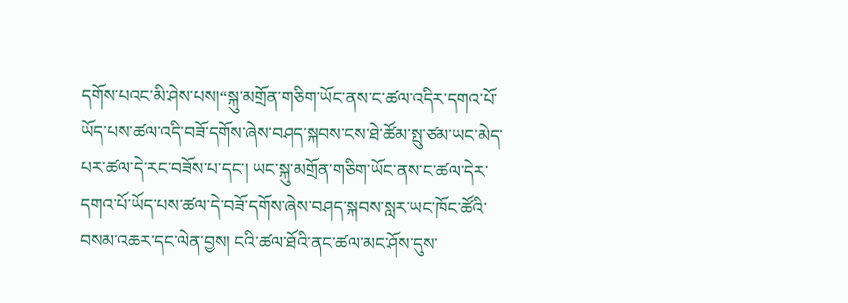དགོས་པའང་མི་ཤེས་པས།“སྐུ་མགྲོན་གཅིག་ཡོང་ནས་ང་ཚལ་འདིར་དགའ་པོ་ཡོད་པས་ཚལ་འདི་བཟོ་དགོས་ཞེས་བཤད་སྐབས་ངས་ཐེ་ཚོམ་སྤུ་ཙམ་ཡང་མེད་པར་ཚལ་དེ་རང་བཟོས་པ་དང་། ཡང་སྐུ་མགྲོན་གཅིག་ཡོང་ནས་ང་ཚལ་དེར་དགའ་པོ་ཡོད་པས་ཚལ་དེ་བཟོ་དགོས་ཞེས་བཤད་སྐབས་སླར་ཡང་ཁོང་ཚོའི་བསམ་འཆར་དང་ལེན་བྱས། ངའི་ཚལ་ཐོའི་ནང་ཚལ་མང་ཤོས་དུས་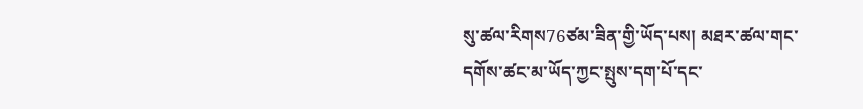སུ་ཚལ་རིགས76ཙམ་ཟིན་གྱི་ཡོད་པས། མཐར་ཚལ་གང་དགོས་ཚང་མ་ཡོད་ཀྱང་སྤུས་དག་པོ་དང་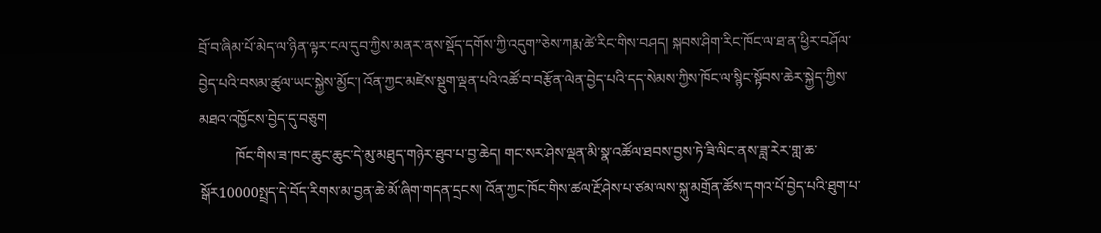བྲོ་བ་ཞིམ་པོ་མེད་ལ་ཉིན་ལྟར་ངལ་དུབ་ཀྱིས་མནར་ནས་སྡོད་དགོས་ཀྱི་འདུག”ཅེས་ཀརྨ་ཚེ་རིང་གིས་བཤད། སྐབས་ཤིག་རིང་ཁོང་ལ་ཐ་ན་ཕྱིར་བཤོལ་བྱེད་པའི་བསམ་ཚུལ་ཡང་སྐྱེས་མྱོང་། འོན་ཀྱང་མཛེས་སྡུག་ལྡན་པའི་འཚོ་བ་བརྩོན་ལེན་བྱེད་པའི་དད་སེམས་ཀྱིས་ཁོང་ལ་སྙིང་སྟོབས་ཆེར་སྐྱེད་ཀྱིས་མཐའ་འཁྱོངས་བྱེད་དུ་བཅུག
          ཁོང་གིས་ཟ་ཁང་ཆུང་ཆུང་དེ་མུ་མཐུད་གཉེར་ཐུབ་པ་བྱ་ཆེད། གང་སར་ཤེས་ལྡན་མི་སྣ་འཚོལ་ཐབས་བྱས་ཏེ་ཟི་ལིང་ནས་ཟླ་རེར་གླ་ཆ་སྒོར10000སྤྲད་དེ་བོད་རིགས་མ་བྱན་ཆེ་མོ་ཞིག་གདན་དྲངས། འོན་ཀྱང་ཁོང་གིས་ཚལ་རྔོ་ཤེས་པ་ཙམ་ལས་སྐུ་མགྲོན་ཚོས་དགའ་པོ་བྱེད་པའི་ཐུག་པ་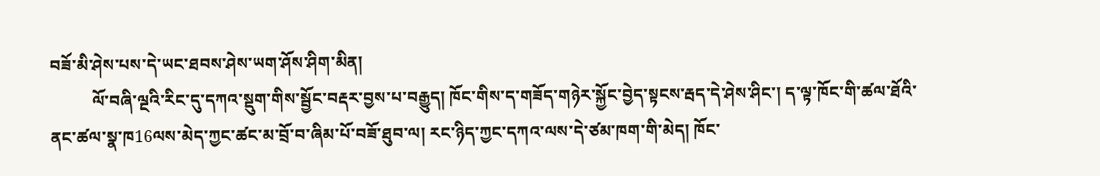བཟོ་མི་ཤེས་པས་དེ་ཡང་ཐབས་ཤེས་ཡག་ཤོས་ཤིག་མིན།
          ལོ་བཞི་ལྔའི་རིང་དུ་དཀའ་སྡུག་གིས་སྦྱོང་བརྡར་བྱས་པ་བརྒྱུད། ཁོང་གིས་ད་གཟོད་གཉེར་སྐྱོང་བྱེད་སྟངས་རྦད་དེ་ཤེས་ཤིང་། ད་ལྟ་ཁོང་གི་ཚལ་ཐོའི་ནང་ཚལ་སྣ་ཁ16ལས་མེད་ཀྱང་ཚང་མ་བྲོ་བ་ཞིམ་པོ་བཟོ་ཐུབ་ལ། རང་ཉིད་ཀྱང་དཀའ་ལས་དེ་ཙམ་ཁག་གི་མེད། ཁོང་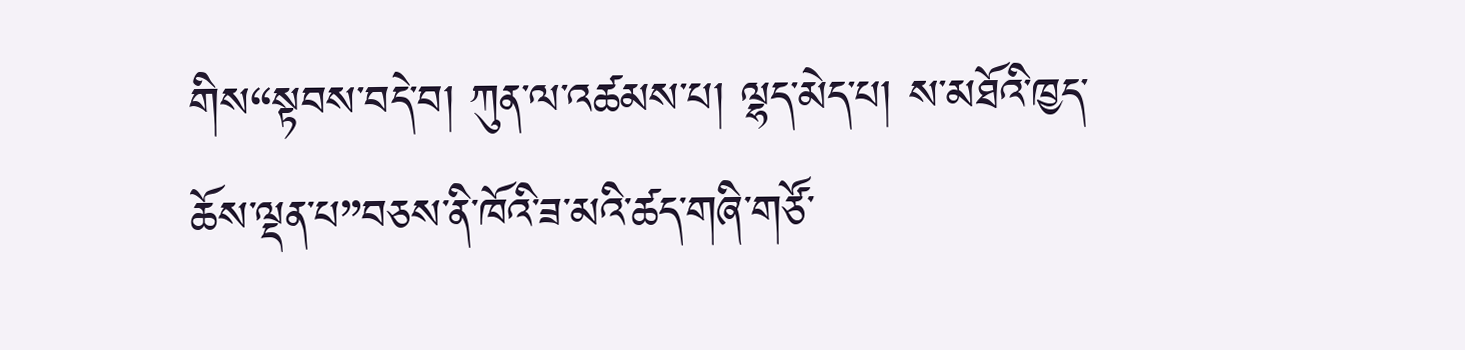གིས“སྟབས་བདེ་བ། ཀུན་ལ་འཚམས་པ། ལྷད་མེད་པ། ས་མཐོའི་ཁྱད་ཆོས་ལྡན་པ”བཅས་ནི་ཁོའི་ཟ་མའི་ཚད་གཞི་གཙོ་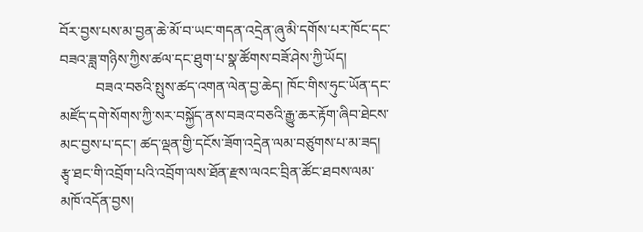བོར་བྱས་པས་མ་བྱན་ཆེ་མོ་བ་ཡང་གདན་འདྲེན་ཞུ་མི་དགོས་པར་ཁོང་དང་བཟའ་ཟླ་གཉིས་ཀྱིས་ཚལ་དང་ཐུག་པ་སྣ་ཚོགས་བཟོ་ཤེས་ཀྱི་ཡོད།
          བཟའ་བཅའི་སྤུས་ཚད་འགན་ལེན་བྱ་ཆེད། ཁོང་གིས་ཧུང་ཡོན་དང་མཛོད་དགེ་སོགས་ཀྱི་སར་བསྐྱོད་ནས་བཟའ་བཅའི་རྒྱུ་ཆར་རྟོག་ཞིབ་ཐེངས་མང་བྱས་པ་དང་། ཚད་ལྡན་གྱི་དངོས་ཟོག་འདྲེན་ལམ་བཙུགས་པ་མ་ཟད། རྩྭ་ཐང་གི་འབྲོག་པའི་འབྲོག་ལས་ཐོན་རྫས་ལའང་བྲིན་ཚོང་ཐབས་ལམ་མཁོ་འདོན་བྱས།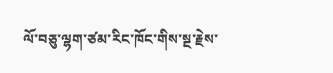ལོ་བཅུ་ལྷག་ཙམ་རིང་ཁོང་གིས་སྔ་རྗེས་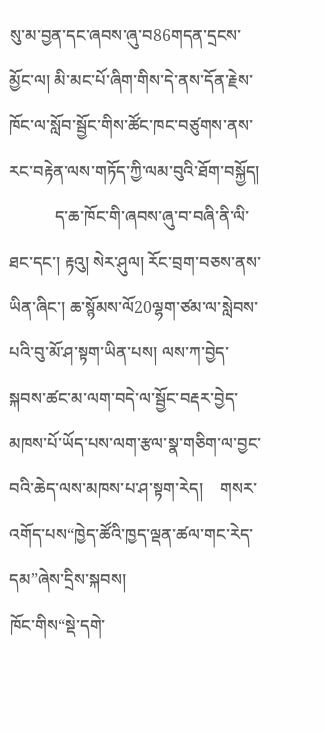སུ་མ་བྱན་དང་ཞབས་ཞུ་བ86གདན་དྲངས་མྱོང་ལ། མི་མང་པོ་ཞིག་གིས་དེ་ནས་དོན་རྗེས་ཁོང་ལ་སློབ་སྦྱོང་གིས་ཚོང་ཁང་བཙུགས་ནས་རང་བརྟེན་ལས་གཏོད་ཀྱི་ལམ་བུའི་ཐོག་བསྐྱོད།
           ད་ཆ་ཁོང་གི་ཞབས་ཞུ་བ་བཞི་ནི་ལི་ཐང་དང་། རྟའུ། སེར་ཤུལ། རོང་བྲག་བཅས་ནས་ཡིན་ཞིང་། ཆ་སྙོམས་ལོ20ལྷག་ཙམ་ལ་སླེབས་པའི་བུ་མོ་ཤ་སྟག་ཡིན་པས། ལས་ཀ་བྱེད་སྐབས་ཚང་མ་ལག་བདེ་ལ་སྦྱོང་བརྡར་བྱེད་མཁས་པོ་ཡོད་པས་ལག་རྩལ་སྣ་གཅིག་ལ་བྱང་བའི་ཆེད་ལས་མཁས་པ་ཤ་སྟག་རེད།    གསར་འགོད་པས“ཁྱེད་ཚོའི་ཁྱད་ལྡན་ཚལ་གང་རེད་དམ”ཞེས་དྲིས་སྐབས།
ཁོང་གིས“སྡེ་དགེ་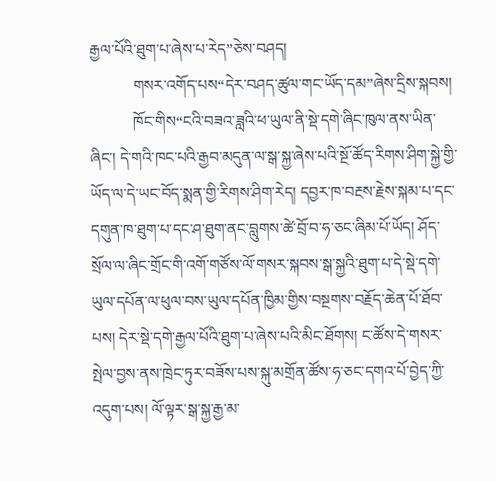རྒྱལ་པོའི་ཐུག་པ་ཞེས་པ་རེད”ཅེས་བཤད།
           གསར་འགོད་པས“དེར་བཤད་ཚུལ་གང་ཡོད་དམ”ཞེས་དྲིས་སྐབས།
           ཁོང་གིས“ངའི་བཟའ་ཟླའི་ཕ་ཡུལ་ནི་སྡེ་དགེ་ཞིང་ཁུལ་ནས་ཡིན་ཞིང་། དེ་གའི་ཁང་པའི་རྒྱབ་མདུན་ལ་སྒ་སྐྱ་ཞེས་པའི་སྔོ་ཚོད་རིགས་ཤིག་སྐྱེ་གྱི་ཡོད་ལ་དེ་ཡང་བོད་སྨན་གྱི་རིགས་ཤིག་རེད། དབྱར་ཁ་བརྔས་རྗེས་སྐམ་པ་དང་དགུན་ཁ་ཐུག་པ་དང་ཤ་ཐུག་ནང་བླུགས་ཚེ་བྲོ་བ་ཧ་ཅང་ཞིམ་པོ་ཡོད། ཤོད་སྲོལ་ལ་ཞིང་གྲོང་གི་འགོ་གཙོས་ལོ་གསར་སྐབས་སྒ་སྐྱའི་ཐུག་པ་དེ་སྡེ་དགེ་ཡུལ་དཔོན་ལ་ཕུལ་བས་ཡུལ་དཔོན་ཁྱིམ་གྱིས་བསྔགས་བརྗོད་ཆེན་པོ་ཐོབ་པས། དེར་སྡེ་དགེ་རྒྱལ་པོའི་ཐུག་པ་ཞེས་པའི་མིང་ཐོགས། ང་ཚོས་དེ་གསར་སྤེལ་བྱས་ནས་ཁྲེང་ཏུར་བཟོས་པས་སྐུ་མགྲོན་ཚོས་ཧ་ཅང་དགའ་པོ་བྱེད་ཀྱི་འདུག་པས། ལོ་ལྟར་སྒ་སྐྱ་རྒྱ་མ་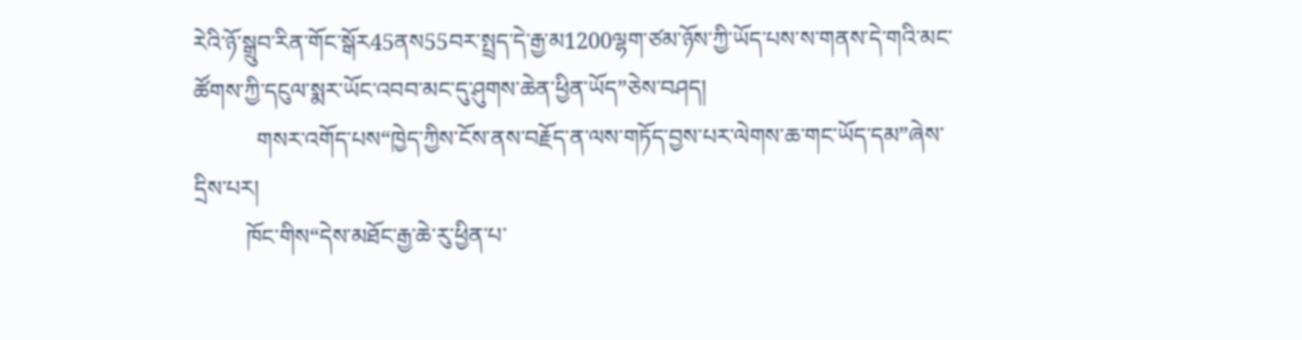རེའི་ཉོ་སྒྲུབ་རིན་གོང་སྒོར45ནས55བར་སྤྲད་དེ་རྒྱ་མ1200ལྷག་ཙམ་ཉོས་ཀྱི་ཡོད་པས་ས་གནས་དེ་གའི་མང་ཚོགས་ཀྱི་དངུལ་སྨར་ཡོང་འབབ་མང་དུ་ཤུགས་ཆེན་ཕྱིན་ཡོད”ཅེས་བཤད།
           གསར་འགོད་པས“ཁྱེད་ཀྱིས་ངོས་ནས་བརྗོད་ན་ལས་གཏོད་བྱས་པར་ལེགས་ཆ་གང་ཡོད་དམ”ཞེས་དྲིས་པར།
         ཁོང་གིས“དེས་མཐོང་རྒྱ་ཆེ་རུ་ཕྱིན་པ་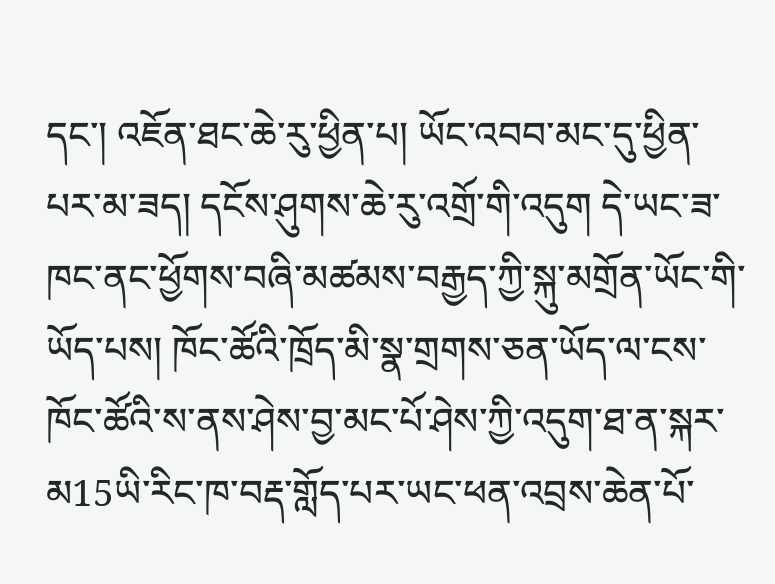དང་། འཇོན་ཐང་ཆེ་རུ་ཕྱིན་པ། ཡོང་འབབ་མང་དུ་ཕྱིན་པར་མ་ཟད། དངོས་ཤུགས་ཆེ་རུ་འགྲོ་གི་འདུག དེ་ཡང་ཟ་ཁང་ནང་ཕྱོགས་བཞི་མཚམས་བརྒྱད་ཀྱི་སྐུ་མགྲོན་ཡོང་གི་ཡོད་པས། ཁོང་ཚོའི་ཁྲོད་མི་སྣ་གྲགས་ཅན་ཡོད་ལ་ངས་ཁོང་ཚོའི་ས་ནས་ཤེས་བྱ་མང་པོ་ཤེས་ཀྱི་འདུག་ཐ་ན་སྐར་མ15ཡི་རིང་ཁ་བརྡ་གློད་པར་ཡང་ཕན་འབྲས་ཆེན་པོ་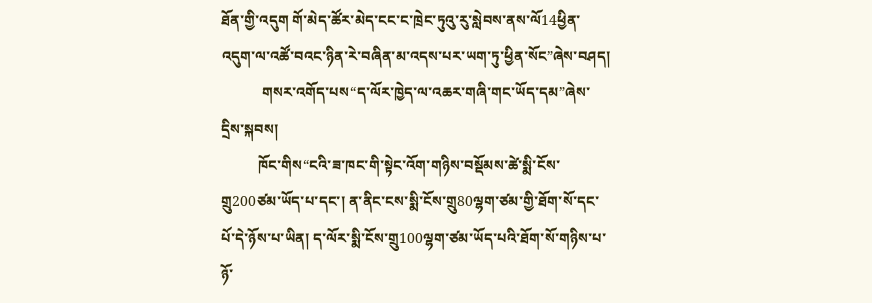ཐོན་གྱི་འདུག གོ་མེད་ཚོར་མེད་ངང་ང་ཁྲེང་ཏུའུ་རུ་སླེབས་ནས་ལོ14ཕྱིན་འདུག་ལ་འཚོ་བའང་ཉིན་རེ་བཞིན་མ་འདས་པར་ཡག་ཏུ་ཕྱིན་སོང”ཞེས་བཤད།
           གསར་འགོད་པས“ད་ལོར་ཁྱེད་ལ་འཆར་གཞི་གང་ཡོད་དམ”ཞེས་དྲིས་སྐབས།
          ཁོང་གིས“ངའི་ཟ་ཁང་གི་སྟེང་འོག་གཉིས་བསྡོམས་ཚེ་སྨི་ངོས་གྲུ200ཙམ་ཡོད་པ་དང་། ན་ནིང་ངས་སྨི་ངོས་གྲུ80ལྷག་ཙམ་གྱི་ཐོག་སོ་དང་པོ་དེ་ཉོས་པ་ཡིན། ད་ལོར་སྨི་ངོས་གྲུ100ལྷག་ཙམ་ཡོད་པའི་ཐོག་སོ་གཉིས་པ་ཉོ་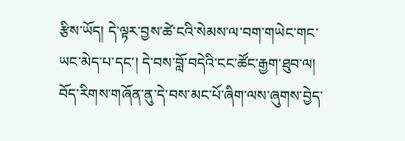རྩིས་ཡོད། དེ་ལྟར་བྱས་ཚེ་ངའི་སེམས་ལ་བག་གཡེང་གང་ཡང་མེད་པ་དང་། དེ་བས་བློ་བདེའི་ངང་ཚོང་རྒྱག་ཐུབ་ལ། བོད་རིགས་གཞོན་ནུ་དེ་བས་མང་པོ་ཞིག་ལས་ཞུགས་བྱེད་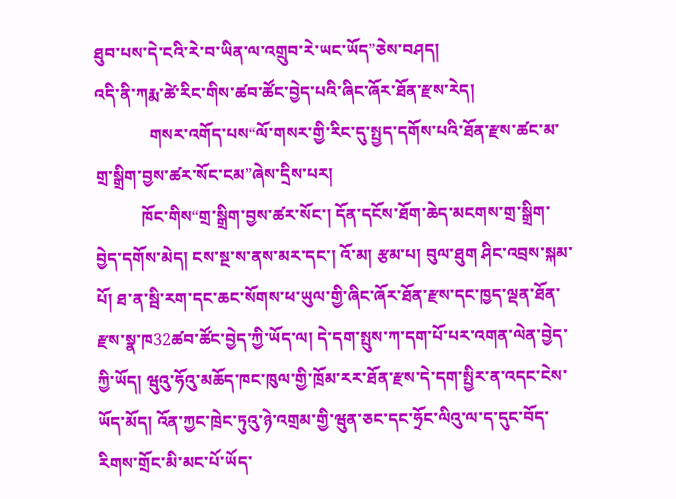ཐུབ་པས་དེ་ངའི་རེ་བ་ཡིན་ལ་འགྲུབ་རེ་ཡང་ཡོད”ཅེས་བཤད།
འདི་ནི་ཀརྨ་ཚེ་རིང་གིས་ཚབ་ཚོང་བྱེད་པའི་ཞིང་ཞོར་ཐོན་རྫས་རེད།
             གསར་འགོད་པས“ལོ་གསར་གྱི་རིང་དུ་སྤྱད་དགོས་པའི་ཐོན་རྫས་ཚང་མ་གྲ་སྒྲིག་བྱས་ཚར་སོང་ངམ”ཞེས་དྲིས་པར།
           ཁོང་གིས“གྲ་སྒྲིག་བྱས་ཚར་སོང་། དོན་དངོས་ཐོག་ཆེད་མངགས་གྲ་སྒྲིག་བྱེད་དགོས་མེད། ངས་སྔ་ས་ནས་མར་དང་། འོ་མ། རྩམ་པ། བུལ་ཐུག ཤིང་འབྲས་སྐམ་པོ། ཐ་ན་སྦི་རག་དང་ཆང་སོགས་ཕ་ཡུལ་གྱི་ཞིང་ཞོར་ཐོན་རྫས་དང་ཁྱད་ལྡན་ཐོན་རྫས་སྣ་ཁ32ཚབ་ཚོང་བྱེད་ཀྱི་ཡོད་ལ། དེ་དག་སྤུས་ཀ་དག་པོ་པར་འགན་ལེན་བྱེད་ཀྱི་ཡོད། ཝུའུ་ཧོའུ་མཆོད་ཁང་ཁུལ་གྱི་ཁྲོམ་རར་ཐོན་རྫས་དེ་དག་སྤྱིར་ན་འདང་ངེས་ཡོད་མོད། འོན་ཀྱང་ཁྲེང་ཏུའུ་ཉེ་འགྲམ་གྱི་ཝུན་ཅང་དང་ཧྲོང་ལིའུ་ལ་ད་དུང་བོད་རིགས་གྲོང་མི་མང་པོ་ཡོད་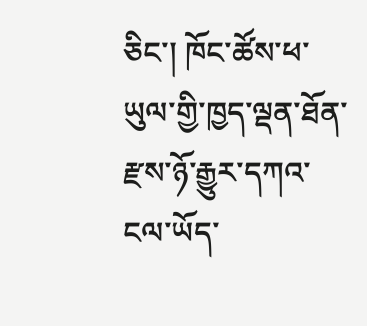ཅིང་། ཁོང་ཚོས་ཕ་ཡུལ་གྱི་ཁྱད་ལྡན་ཐོན་རྫས་ཉོ་རྒྱུར་དཀའ་ངལ་ཡོད་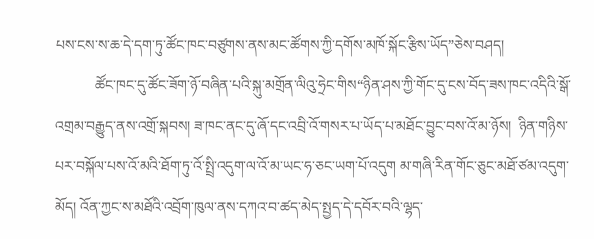པས་ངས་ས་ཆ་དེ་དག་ཏུ་ཚོང་ཁང་བཙུགས་ནས་མང་ཚོགས་ཀྱི་དགོས་མཁོ་སྐོང་རྩིས་ཡོད”ཅེས་བཤད།
           ཚོང་ཁང་དུ་ཚོང་ཟོག་ཉོ་བཞིན་པའི་སྐུ་མགྲོན་ལིའུ་ཧྲེང་གིས“ཉིན་ཤས་ཀྱི་གོང་དུ་ངས་བོད་ཟས་ཁང་འདིའི་སྒོ་འགྲམ་བརྒྱུད་ནས་འགྲོ་སྐབས། ཟ་ཁང་ནང་དུ་ཞོ་དང་འབྲི་འོ་གསར་པ་ཡོད་པ་མཐོང་བྱུང་བས་འོ་མ་ཉོས།  ཉིན་གཉིས་པར་བསྐོལ་པས་འོ་མའི་ཐོག་ཏུ་འོ་སྤྲི་འདུག་ལ་འོ་མ་ཡང་ཧ་ཅང་ཡག་པོ་འདུག མ་གཞི་རིན་གོང་ཅུང་མཐོ་ཙམ་འདུག་མོད། འོན་ཀྱང་ས་མཐོའི་འབྲོག་ཁུལ་ནས་དཀའ་བ་ཚད་མེད་སྤྱད་དེ་དབོར་བའི་ལྷད་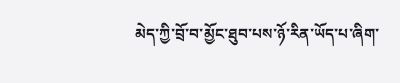མེད་ཀྱི་བྲོ་བ་མྱོང་ཐུབ་པས་ཉོ་རིན་ཡོད་པ་ཞིག་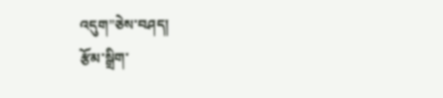འདུག”ཅེས་བཤད།
རྩོམ་སྒྲིག་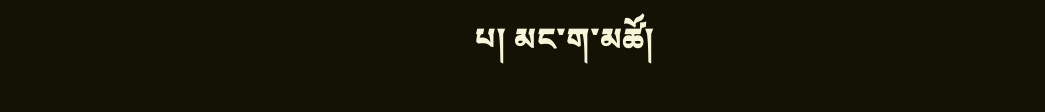པ། མང་ག་མཚོ།